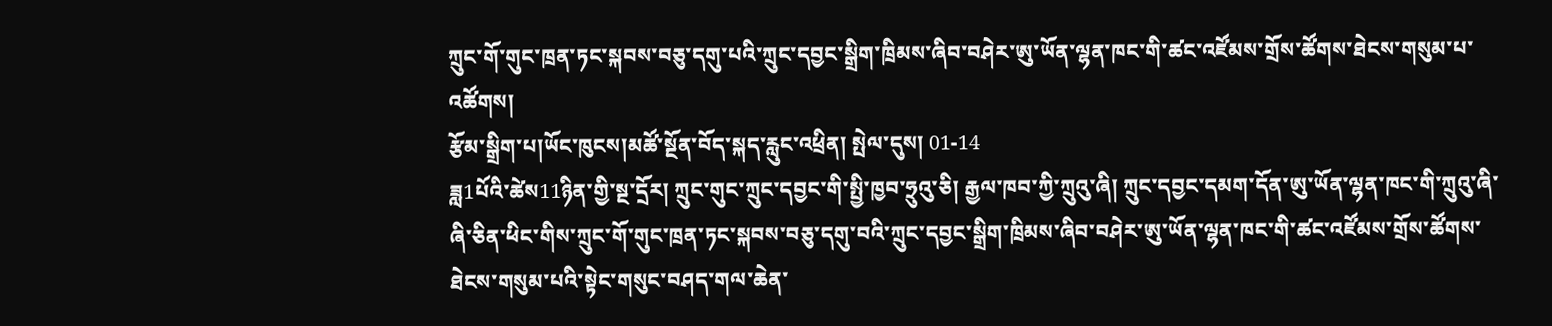ཀྲུང་གོ་གུང་ཁྲན་ཏང་སྐབས་བཅུ་དགུ་པའི་ཀྲུང་དབྱང་སྒྲིག་ཁྲིམས་ཞིབ་བཤེར་ཨུ་ཡོན་ལྷན་ཁང་གི་ཚང་འཛོམས་གྲོས་ཚོགས་ཐེངས་གསུམ་པ་འཚོགས།
རྩོམ་སྒྲིག་པ།ཡོང་ཁུངས།མཚོ་སྔོན་བོད་སྐད་རླུང་འཕྲིན། སྤེལ་དུས། 01-14
ཟླ1པོའི་ཚེས11ཉིན་གྱི་སྔ་དྲོར། ཀྲུང་གུང་ཀྲུང་དབྱང་གི་སྤྱི་ཁྱབ་ཧྲུའུ་ཅི། རྒྱལ་ཁབ་ཀྱི་ཀྲུའུ་ཞི། ཀྲུང་དབྱང་དམག་དོན་ཨུ་ཡོན་ལྷན་ཁང་གི་ཀྲུའུ་ཞི་ཞི་ཅིན་ཕིང་གིས་ཀྲུང་གོ་གུང་ཁྲན་ཏང་སྐབས་བཅུ་དགུ་བའི་ཀྲུང་དབྱང་སྒྲིག་ཁྲིམས་ཞིབ་བཤེར་ཨུ་ཡོན་ལྷན་ཁང་གི་ཚང་འཛོམས་གྲོས་ཚོགས་ཐེངས་གསུམ་པའི་སྟེང་གསུང་བཤད་གལ་ཆེན་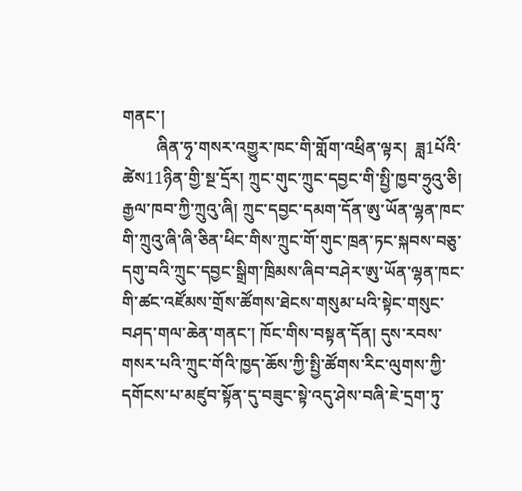གནང་།
        ཞིན་ཧྭ་གསར་འགྱུར་ཁང་གི་གློག་འཕྲིན་ལྟར།  ཟླ1པོའི་ཚེས11ཉིན་གྱི་སྔ་དྲོར། ཀྲུང་གུང་ཀྲུང་དབྱང་གི་སྤྱི་ཁྱབ་ཧྲུའུ་ཅི། རྒྱལ་ཁབ་ཀྱི་ཀྲུའུ་ཞི། ཀྲུང་དབྱང་དམག་དོན་ཨུ་ཡོན་ལྷན་ཁང་གི་ཀྲུའུ་ཞི་ཞི་ཅིན་ཕིང་གིས་ཀྲུང་གོ་གུང་ཁྲན་ཏང་སྐབས་བཅུ་དགུ་བའི་ཀྲུང་དབྱང་སྒྲིག་ཁྲིམས་ཞིབ་བཤེར་ཨུ་ཡོན་ལྷན་ཁང་གི་ཚང་འཛོམས་གྲོས་ཚོགས་ཐེངས་གསུམ་པའི་སྟེང་གསུང་བཤད་གལ་ཆེན་གནང་། ཁོང་གིས་བསྟན་དོན། དུས་རབས་གསར་པའི་ཀྲུང་གོའི་ཁྱད་ཆོས་ཀྱི་སྤྱི་ཚོགས་རིང་ལུགས་ཀྱི་དགོངས་པ་མཛུབ་སྟོན་དུ་བཟུང་སྟེ་འདུ་ཤེས་བཞི་ཇེ་དྲག་ཏུ་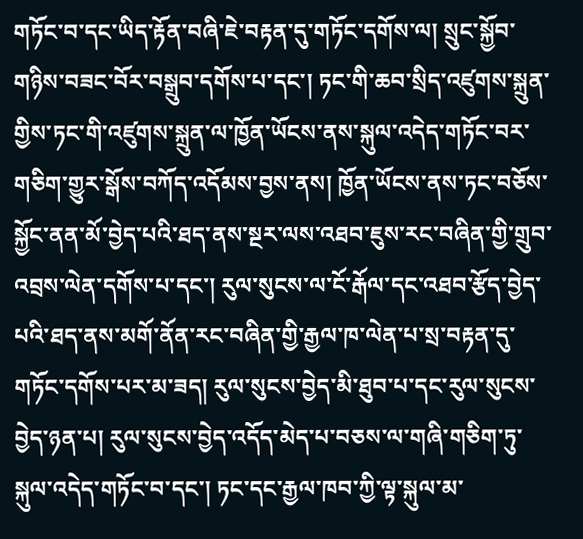གཏོང་བ་དང་ཡིད་རྟོན་བཞི་ཇེ་བརྟན་དུ་གཏོང་དགོས་ལ། སྲུང་སྐྱོབ་གཉིས་བཟང་བོར་བསྒྲུབ་དགོས་པ་དང་། ཏང་གི་ཆབ་སྲིད་འཛུགས་སྐྲུན་གྱིས་ཏང་གི་འཛུགས་སྐྲུན་ལ་ཁྱོན་ཡོངས་ནས་སྐུལ་འདེད་གཏོང་བར་གཅིག་གྱུར་སྒོས་བཀོད་འདོམས་བྱས་ནས། ཁྱོན་ཡོངས་ནས་ཏང་བཅོས་སྐྱོང་ནན་མོ་བྱེད་པའི་ཐད་ནས་སྔར་ལས་འཐབ་ཇུས་རང་བཞིན་གྱི་གྲུབ་འབྲས་ལེན་དགོས་པ་དང་། རུལ་སུངས་ལ་ངོ་རྒོལ་དང་འཐབ་རྩོད་བྱེད་པའི་ཐད་ནས་མགོ་ནོན་རང་བཞིན་གྱི་རྒྱལ་ཁ་ལེན་པ་སྲ་བརྟན་དུ་གཏོང་དགོས་པར་མ་ཟད། རུལ་སུངས་བྱེད་མི་ཐུབ་པ་དང་རུལ་སུངས་བྱེད་ཉན་པ། རུལ་སུངས་བྱེད་འདོད་མེད་པ་བཅས་ལ་གཞི་གཅིག་ཏུ་སྐུལ་འདེད་གཏོང་བ་དང་། ཏང་དང་རྒྱལ་ཁབ་ཀྱི་ལྟ་སྐུལ་མ་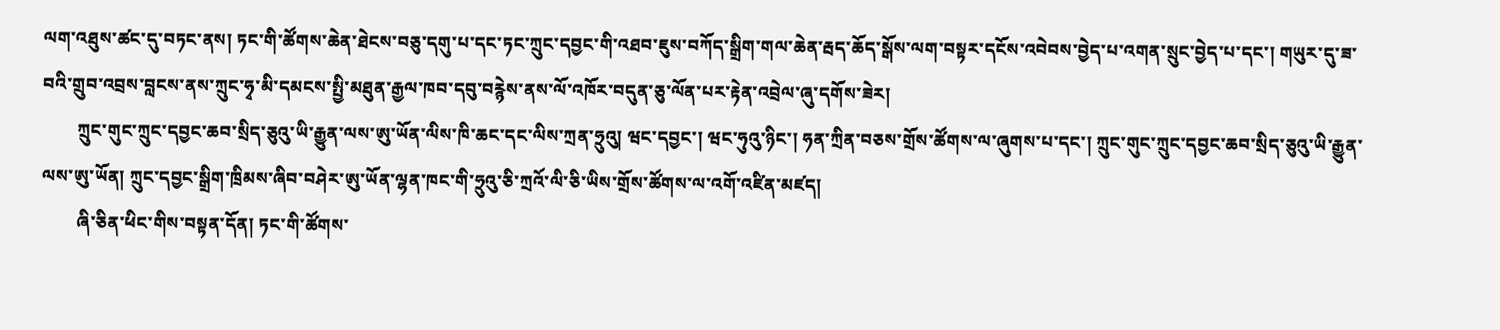ལག་འཐུས་ཚང་དུ་བཏང་ནས། ཏང་གི་ཚོགས་ཆེན་ཐེངས་བཅུ་དགུ་པ་དང་ཏང་ཀྲུང་དབྱང་གི་འཐབ་ཇུས་བཀོད་སྒྲིག་གལ་ཆེན་རྦད་ཆོད་སྒོས་ལག་བསྟར་དངོས་འབེབས་བྱེད་པ་འགན་སྲུང་བྱེད་པ་དང་། གཡུར་དུ་ཟ་བའི་གྲུབ་འབྲས་བླངས་ནས་ཀྲུང་ཧྭ་མི་དམངས་སྤྱི་མཐུན་རྒྱལ་ཁབ་དབུ་བརྙེས་ནས་ལོ་འཁོར་བདུན་ཅུ་ལོན་པར་རྟེན་འབྲེལ་ཞུ་དགོས་ཟེར།
        ཀྲུང་གུང་ཀྲུང་དབྱང་ཆབ་སྲིད་ཅུའུ་ཡི་རྒྱུན་ལས་ཨུ་ཡོན་ལིས་ཁི་ཆང་དང་ལིས་ཀྲན་ཧྲུའུ། ཝང་དབྱང་། ཝང་ཧུའུ་ཉིང་། ཧན་ཀྲིན་བཅས་གྲོས་ཚོགས་ལ་ཞུགས་པ་དང་། ཀྲུང་གུང་ཀྲུང་དབྱང་ཆབ་སྲིད་ཅུའུ་ཡི་རྒྱུན་ལས་ཨུ་ཡོན། ཀྲུང་དབྱང་སྒྲིག་ཁྲིམས་ཞིབ་བཤེར་ཨུ་ཡོན་ལྷན་ཁང་གི་ཧྲུའུ་ཅི་ཀྲའོ་ལི་ཅི་ཡིས་གྲོས་ཚོགས་ལ་འགོ་འཛིན་མཛད།
        ཞི་ཅིན་ཕིང་གིས་བསྟན་དོན། ཏང་གི་ཚོགས་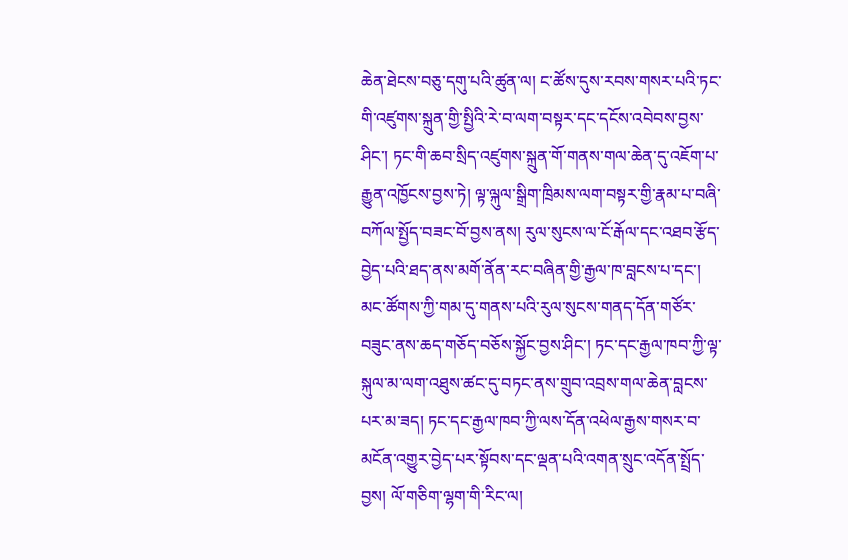ཆེན་ཐེངས་བཅུ་དགུ་པའི་ཚུན་ལ། ང་ཚོས་དུས་རབས་གསར་པའི་ཏང་གི་འཛུགས་སྐྲུན་གྱི་སྤྱིའི་རེ་བ་ལག་བསྟར་དང་དངོས་འབེབས་བྱས་ཤིང་། ཏང་གི་ཆབ་སྲིད་འཛུགས་སྐྲུན་གོ་གནས་གལ་ཆེན་དུ་འཇོག་པ་རྒྱུན་འཁྱོངས་བྱས་ཏེ། ལྟ་ལྐུལ་སྒྲིག་ཁྲིམས་ལག་བསྟར་གྱི་རྣམ་པ་བཞི་བཀོལ་སྤྱོད་བཟང་བོ་བྱས་ནས། རུལ་སུངས་ལ་ངོ་རྒོལ་དང་འཐབ་རྩོད་བྱེད་པའི་ཐད་ནས་མགོ་ནོན་རང་བཞིན་གྱི་རྒྱལ་ཁ་བླངས་པ་དང་། མང་ཚོགས་ཀྱི་གམ་དུ་གནས་པའི་རུལ་སུངས་གནད་དོན་གཙོར་བཟུང་ནས་ཆད་གཅོད་བཅོས་སྐྱོང་བྱས་ཤིང་། ཏང་དང་རྒྱལ་ཁབ་ཀྱི་ལྟ་སྐུལ་མ་ལག་འཐུས་ཚང་དུ་བཏང་ནས་གྲུབ་འབྲས་གལ་ཆེན་བླངས་པར་མ་ཟད། ཏང་དང་རྒྱལ་ཁབ་ཀྱི་ལས་དོན་འཕེལ་རྒྱས་གསར་བ་མངོན་འགྱུར་བྱེད་པར་སྟོབས་དང་ལྡན་པའི་འགན་སྲུང་འདོན་སྤྲོད་བྱས། ལོ་གཅིག་ལྷག་གི་རིང་ལ།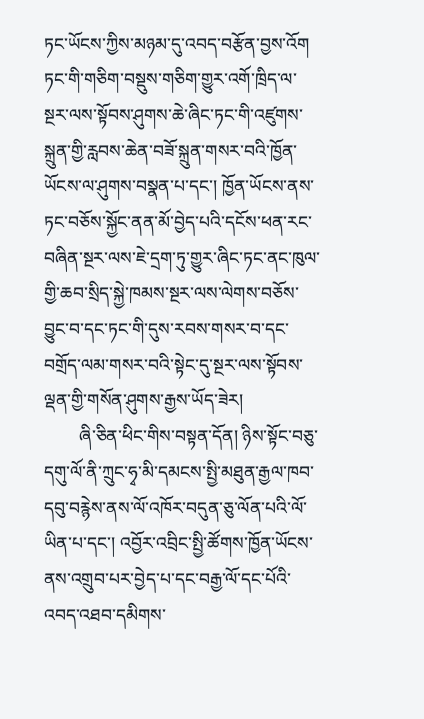ཏང་ཡོངས་ཀྱིས་མཉམ་དུ་འབད་བརྩོན་བྱས་འོག ཏང་གི་གཅིག་བསྡུས་གཅིག་གྱུར་འགོ་ཁྲིད་ལ་སྔར་ལས་སྟོབས་ཤུགས་ཆེ་ཞིང་ཏང་གི་འཛུགས་སྐྲུན་གྱི་རླབས་ཆེན་བཟོ་སྐྲུན་གསར་བའི་ཁྱོན་ཡོངས་ལ་ཤུགས་བསྣན་པ་དང་། ཁྱོན་ཡོངས་ནས་ཏང་བཅོས་སྐྱོང་ནན་མོ་བྱེད་པའི་དངོས་ཕན་རང་བཞིན་སྔར་ལས་ཇེ་དྲག་ཏུ་གྱུར་ཞིང་ཏང་ནང་ཁུལ་གྱི་ཆབ་སྲིད་སྐྱེ་ཁམས་སྔར་ལས་ལེགས་བཅོས་བྱུང་བ་དང་ཏང་གི་དུས་རབས་གསར་བ་དང་བགྲོད་ལམ་གསར་བའི་སྟེང་དུ་སྔར་ལས་སྟོབས་ལྡན་གྱི་གསོན་ཤུགས་རྒྱས་ཡོད་ཟེར།
        ཞི་ཅིན་ཕིང་གིས་བསྟན་དོན། ཉིས་སྟོང་བཅུ་དགུ་ལོ་ནི་ཀྲུང་ཧྭ་མི་དམངས་སྤྱི་མཐུན་རྒྱལ་ཁབ་དབུ་བརྙེས་ནས་ལོ་འཁོར་བདུན་ཅུ་ལོན་པའི་ལོ་ཡིན་པ་དང་། འབྱོར་འབྲིང་སྤྱི་ཚོགས་ཁྱོན་ཡོངས་ནས་འགྲུབ་པར་བྱེད་པ་དང་བརྒྱ་ལོ་དང་པོའི་འབད་འཐབ་དམིགས་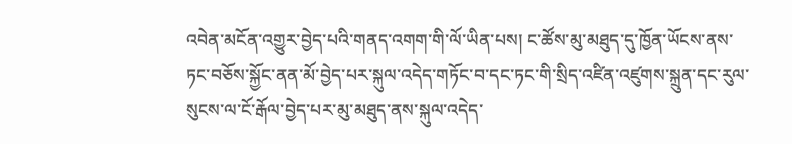འབེན་མངོན་འགྱུར་བྱེད་པའི་གནད་འགག་གི་ལོ་ཡིན་པས། ང་ཚོས་མུ་མཐུད་དུ་ཁྱོན་ཡོངས་ནས་ཏང་བཅོས་སྐྱོང་ནན་མོ་བྱེད་པར་སྐུལ་འདེད་གཏོང་བ་དང་ཏང་གི་སྲིད་འཛིན་འཛུགས་སྐྲུན་དང་རུལ་སུངས་ལ་ངོ་རྒོལ་བྱེད་པར་མུ་མཐུད་ནས་སྐུལ་འདེད་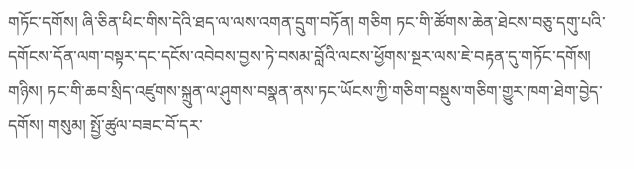གཏོང་དགོས། ཞི་ཅིན་ཕིང་གིས་དེའི་ཐད་ལ་ལས་འགན་དྲུག་བཏོན། གཅིག ཏང་གི་ཚོགས་ཆེན་ཐེངས་བཅུ་དགུ་པའི་དགོངས་དོན་ལག་བསྟར་དང་དངོས་འབེབས་བྱས་ཏེ་བསམ་བློའི་ལངས་ཕྱོགས་སྔར་ལས་ཇེ་བརྟན་དུ་གཏོང་དགོས། གཉིས། ཏང་གི་ཆབ་སྲིད་འཛུགས་སྐྲུན་ལ་ཤུགས་བསྣན་ནས་ཏང་ཡོངས་ཀྱི་གཅིག་བསྡུས་གཅིག་གྱུར་ཁག་ཐེག་བྱེད་དགོས། གསུམ། སྤྱོ་ཚུལ་བཟང་བོ་དར་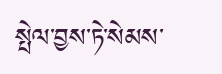སྤེལ་བྱས་ཏེ་སེམས་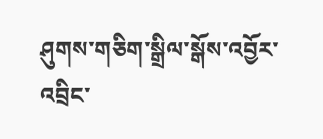ཤུགས་གཅིག་སྒྲིལ་སྒོས་འབྱོར་འབྲིང་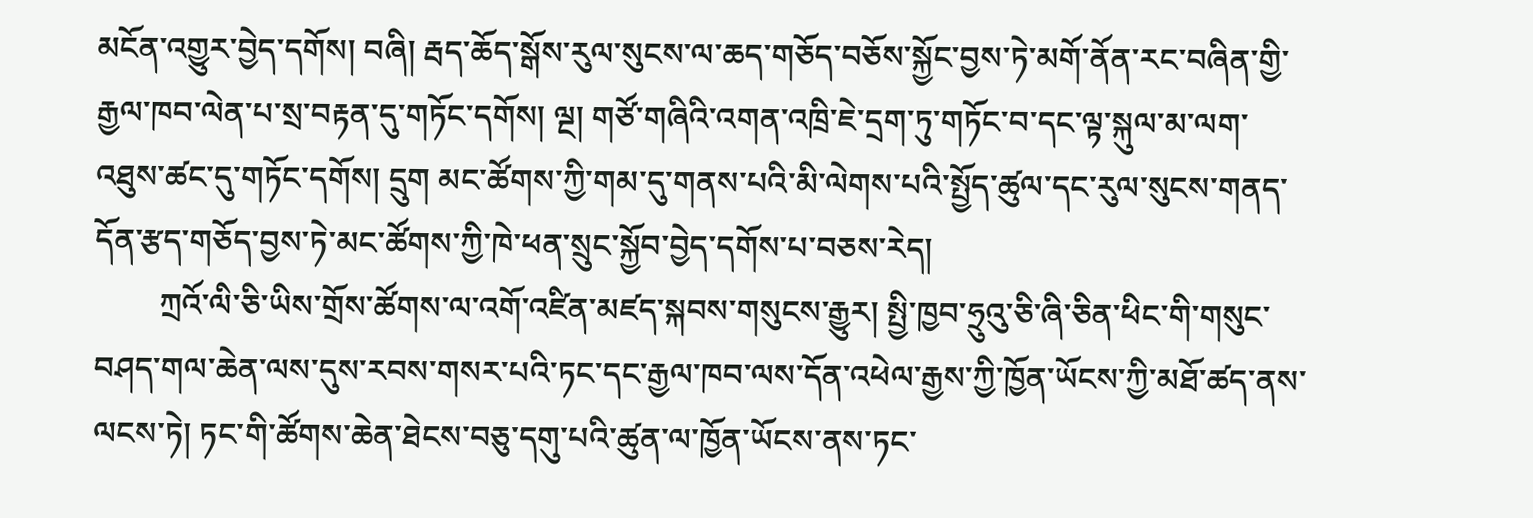མངོན་འགྱུར་བྱེད་དགོས། བཞི། རྦད་ཆོད་སྒོས་རུལ་སུངས་ལ་ཆད་གཅོད་བཅོས་སྐྱོང་བྱས་ཏེ་མགོ་ནོན་རང་བཞིན་གྱི་རྒྱལ་ཁབ་ལེན་པ་སྲ་བརྟན་དུ་གཏོང་དགོས། ལྔ། གཙོ་གཞིའི་འགན་འཁྲི་ཇེ་དྲག་ཏུ་གཏོང་བ་དང་ལྟ་སྐུལ་མ་ལག་འཐུས་ཚང་དུ་གཏོང་དགོས། དྲུག མང་ཚོགས་ཀྱི་གམ་དུ་གནས་པའི་མི་ལེགས་པའི་སྤྱོད་ཚུལ་དང་རུལ་སུངས་གནད་དོན་རྩད་གཅོད་བྱས་ཏེ་མང་ཚོགས་ཀྱི་ཁེ་ཕན་སྲུང་སྐྱོབ་བྱེད་དགོས་པ་བཅས་རེད།
        ཀྲའོ་ལི་ཅི་ཡིས་གྲོས་ཚོགས་ལ་འགོ་འཛིན་མཛད་སྐབས་གསུངས་རྒྱུར། སྤྱི་ཁྱབ་ཧྲུའུ་ཅི་ཞི་ཅིན་ཕིང་གི་གསུང་བཤད་གལ་ཆེན་ལས་དུས་རབས་གསར་པའི་ཏང་དང་རྒྱལ་ཁབ་ལས་དོན་འཕེལ་རྒྱས་ཀྱི་ཁྱོན་ཡོངས་ཀྱི་མཐོ་ཚད་ནས་ལངས་ཏེ། ཏང་གི་ཚོགས་ཆེན་ཐེངས་བཅུ་དགུ་པའི་ཚུན་ལ་ཁྱོན་ཡོངས་ནས་ཏང་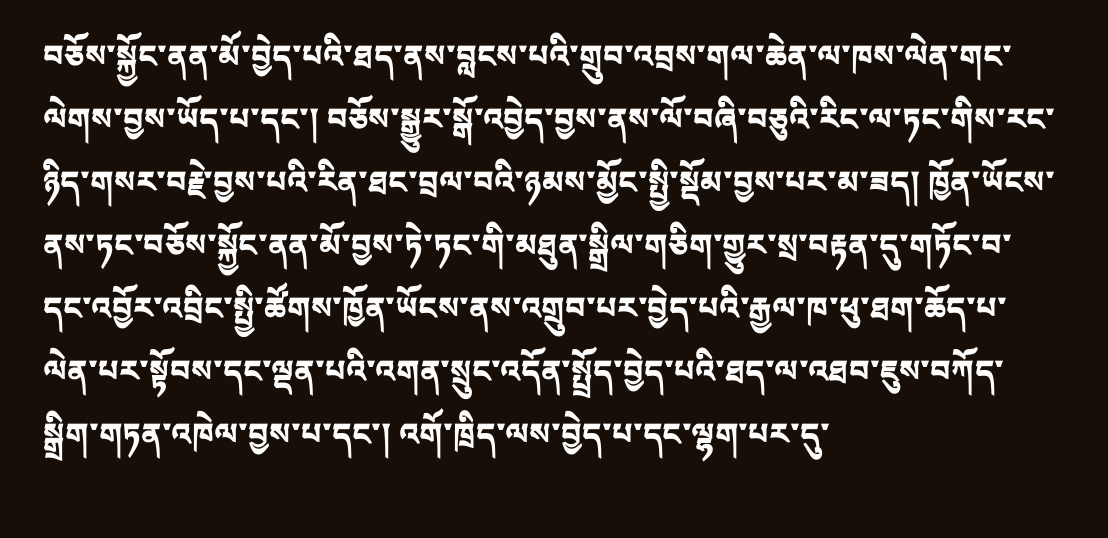བཅོས་སྐྱོང་ནན་མོ་བྱེད་པའི་ཐད་ནས་བླངས་པའི་གྲུབ་འབྲས་གལ་ཆེན་ལ་ཁས་ལེན་གང་ལེགས་བྱས་ཡོད་པ་དང་། བཅོས་སྒྱུར་སྒོ་འབྱེད་བྱས་ནས་ལོ་བཞི་བཅུའི་རིང་ལ་ཏང་གིས་རང་ཉིད་གསར་བརྗེ་བྱས་པའི་རིན་ཐང་བྲལ་བའི་ཉམས་མྱོང་སྤྱི་སྡོམ་བྱས་པར་མ་ཟད། ཁྱོན་ཡོངས་ནས་ཏང་བཅོས་སྐྱོང་ནན་མོ་བྱས་ཏེ་ཏང་གི་མཐུན་སྒྲིལ་གཅིག་གྱུར་སྲ་བརྟན་དུ་གཏོང་བ་དང་འབྱོར་འབྲིང་སྤྱི་ཚོགས་ཁྱོན་ཡོངས་ནས་འགྲུབ་པར་བྱེད་པའི་རྒྱལ་ཁ་ཕུ་ཐག་ཆོད་པ་ལེན་པར་སྟོབས་དང་ལྡན་པའི་འགན་སྲུང་འདོན་སྤྲོད་བྱེད་པའི་ཐད་ལ་འཐབ་ཇུས་བཀོད་སྒྲིག་གཏན་འཁེལ་བྱས་པ་དང་། འགོ་ཁྲིད་ལས་བྱེད་པ་དང་ལྷག་པར་དུ་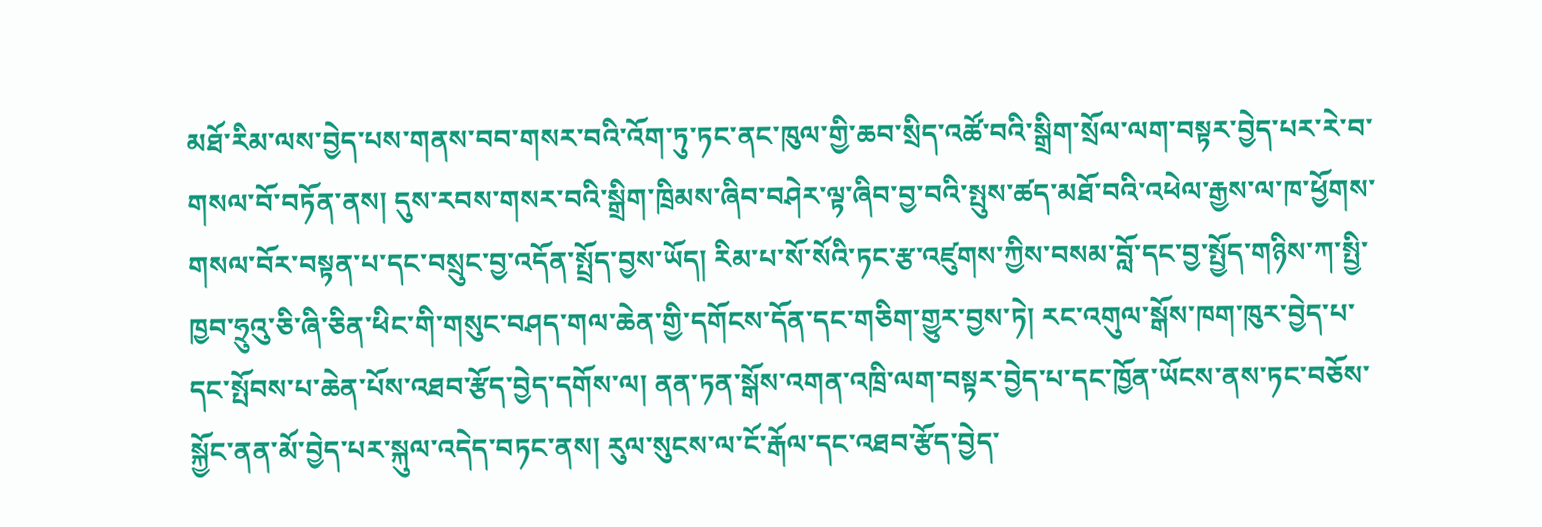མཐོ་རིམ་ལས་བྱེད་པས་གནས་བབ་གསར་བའི་འོག་ཏུ་ཏང་ནང་ཁུལ་གྱི་ཆབ་སྲིད་འཚོ་བའི་སྒྲིག་སྲོལ་ལག་བསྟར་བྱེད་པར་རེ་བ་གསལ་བོ་བཏོན་ནས། དུས་རབས་གསར་བའི་སྒྲིག་ཁྲིམས་ཞིབ་བཤེར་ལྟ་ཞིབ་བྱ་བའི་སྤུས་ཚད་མཐོ་བའི་འཕེལ་རྒྱས་ལ་ཁ་ཕྱོགས་གསལ་བོར་བསྟན་པ་དང་བསྲུང་བྱ་འདོན་སྤྲོད་བྱས་ཡོད། རིམ་པ་སོ་སོའི་ཏང་རྩ་འཛུགས་ཀྱིས་བསམ་བློ་དང་བྱ་སྤྱོད་གཉིས་ཀ་སྤྱི་ཁྱབ་ཧྲུའུ་ཅི་ཞི་ཅིན་ཕིང་གི་གསུང་བཤད་གལ་ཆེན་གྱི་དགོངས་དོན་དང་གཅིག་གྱུར་བྱས་ཏེ། རང་འགུལ་སྒོས་ཁག་ཁུར་བྱེད་པ་དང་སྤོབས་པ་ཆེན་པོས་འཐབ་རྩོད་བྱེད་དགོས་ལ། ནན་ཏན་སྒོས་འགན་འཁྲི་ལག་བསྟར་བྱེད་པ་དང་ཁྱོན་ཡོངས་ནས་ཏང་བཅོས་སྐྱོང་ནན་མོ་བྱེད་པར་སྐུལ་འདེད་བཏང་ནས། རུལ་སུངས་ལ་ངོ་རྒོལ་དང་འཐབ་རྩོད་བྱེད་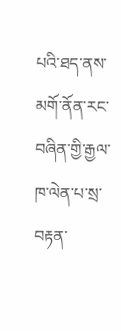པའི་ཐད་ནས་མགོ་ནོན་རང་བཞིན་གྱི་རྒྱལ་ཁ་ལེན་པ་སྲ་བརྟན་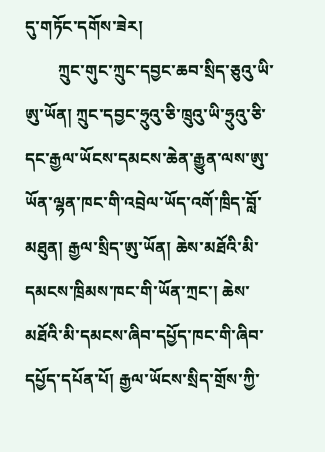དུ་གཏོང་དགོས་ཟེར།
        ཀྲུང་གུང་ཀྲུང་དབྱང་ཆབ་སྲིད་ཅུའུ་ཡི་ཨུ་ཡོན། ཀྲུང་དབྱང་ཧྲུའུ་ཅི་ཁྲུའུ་ཡི་ཧྲུའུ་ཅི་དང་རྒྱལ་ཡོངས་དམངས་ཆེན་རྒྱུན་ལས་ཨུ་ཡོན་ལྷན་ཁང་གི་འབྲེལ་ཡོད་འགོ་ཁྲིད་བློ་མཐུན། རྒྱལ་སྲིད་ཨུ་ཡོན། ཆེས་མཐོའི་མི་དམངས་ཁྲིམས་ཁང་གི་ཡོན་ཀྲང་། ཆེས་མཐོའི་མི་དམངས་ཞིབ་དཔྱོད་ཁང་གི་ཞིབ་དཔྱོད་དཔོན་པོ། རྒྱལ་ཡོངས་སྲིད་གྲོས་ཀྱི་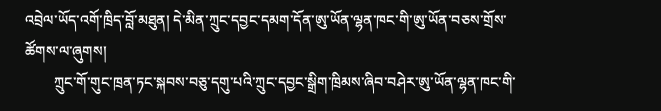འབྲེལ་ཡོད་འགོ་ཁྲིད་བློ་མཐུན། དེ་མིན་ཀྲུང་དབྱང་དམག་དོན་ཨུ་ཡོན་ལྷན་ཁང་གི་ཨུ་ཡོན་བཅས་གྲོས་ཚོགས་ལ་ཞུགས།
        ཀྲུང་གོ་གུང་ཁྲན་ཏང་སྐབས་བཅུ་དགུ་པའི་ཀྲུང་དབྱང་སྒྲིག་ཁྲིམས་ཞིབ་བཤེར་ཨུ་ཡོན་ལྷན་ཁང་གི་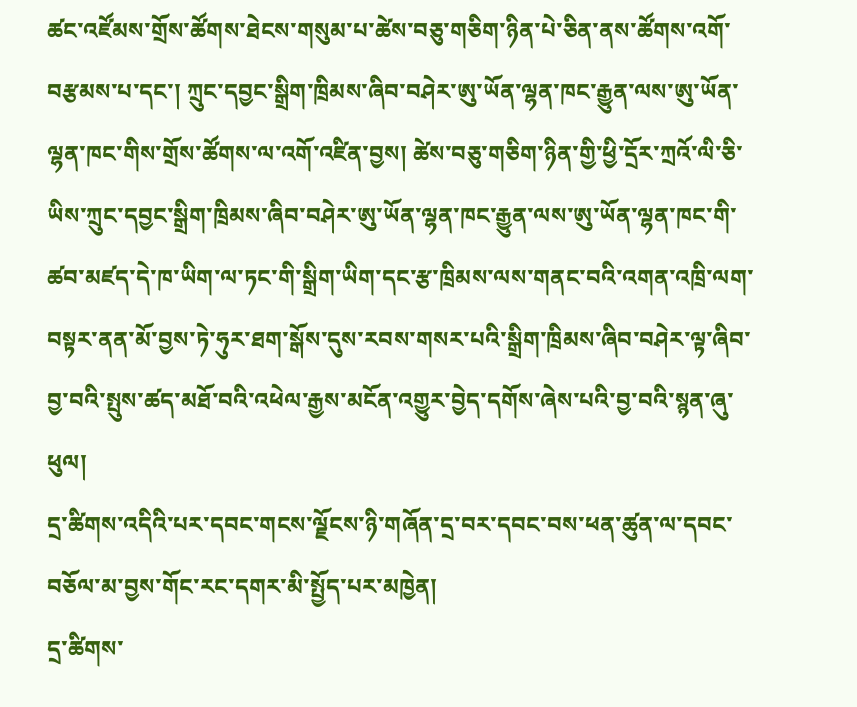ཚང་འཛོམས་གྲོས་ཚོགས་ཐེངས་གསུམ་པ་ཚེས་བཅུ་གཅིག་ཉིན་པེ་ཅིན་ནས་ཚོགས་འགོ་བརྩམས་པ་དང་། ཀྲུང་དབྱང་སྒྲིག་ཁྲིམས་ཞིབ་བཤེར་ཨུ་ཡོན་ལྷན་ཁང་རྒྱུན་ལས་ཨུ་ཡོན་ལྷན་ཁང་གིས་གྲོས་ཚོགས་ལ་འགོ་འཛིན་བྱས། ཚེས་བཅུ་གཅིག་ཉིན་གྱི་ཕྱི་དྲོར་ཀྲའོ་ལི་ཅི་ཡིས་ཀྲུང་དབྱང་སྒྲིག་ཁྲིམས་ཞིབ་བཤེར་ཨུ་ཡོན་ལྷན་ཁང་རྒྱུན་ལས་ཨུ་ཡོན་ལྷན་ཁང་གི་ཚབ་མཛད་དེ་ཁ་ཡིག་ལ་ཏང་གི་སྒྲིག་ཡིག་དང་རྩ་ཁྲིམས་ལས་གནང་བའི་འགན་འཁྲི་ལག་བསྟར་ནན་མོ་བྱས་ཏེ་ཧུར་ཐག་སྒོས་དུས་རབས་གསར་པའི་སྒྲིག་ཁྲིམས་ཞིབ་བཤེར་ལྟ་ཞིབ་བྱ་བའི་སྤུས་ཚད་མཐོ་བའི་འཕེལ་རྒྱས་མངོན་འགྱུར་བྱེད་དགོས་ཞེས་པའི་བྱ་བའི་སྙན་ཞུ་ཕུལ།
དྲ་ཚིགས་འདིའི་པར་དབང་གངས་ལྗོངས་ཉི་གཞོན་དྲ་བར་དབང་བས་ཕན་ཚུན་ལ་དབང་བཅོལ་མ་བྱས་གོང་རང་དགར་མི་སྤྱོད་པར་མཁྱེན།
དྲ་ཚིགས་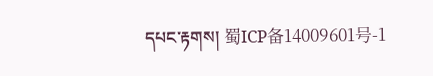དཔང་རྟགས། 蜀ICP备14009601号-1